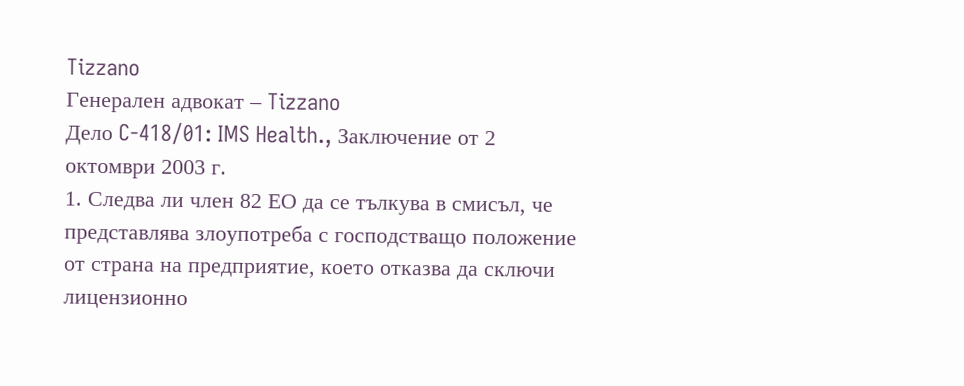Tizzano
Генерален адвокат – Tizzano
Дело C-418/01: IMS Health., Заключение от 2 октомври 2003 г.
1. Следва ли член 82 ЕО да се тълкува в смисъл, че представлява злоупотреба с господстващо положение от страна на предприятие, което отказва да сключи лицензионно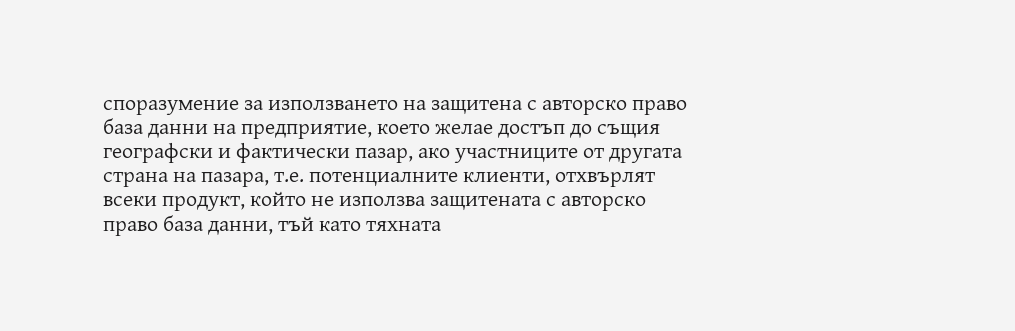споразумение за използването на защитена с авторско право база данни на предприятие, което желае достъп до същия географски и фактически пазар, ако участниците от другата страна на пазара, т.е. потенциалните клиенти, отхвърлят всеки продукт, който не използва защитената с авторско право база данни, тъй като тяхната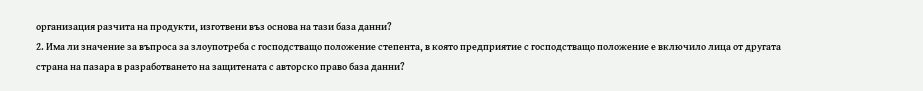организация разчита на продукти, изготвени въз основа на тази база данни?
2. Има ли значение за въпроса за злоупотреба с господстващо положение степента, в която предприятие с господстващо положение е включило лица от другата страна на пазара в разработването на защитената с авторско право база данни?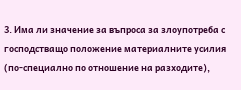3. Има ли значение за въпроса за злоупотреба с господстващо положение материалните усилия (по-специално по отношение на разходите),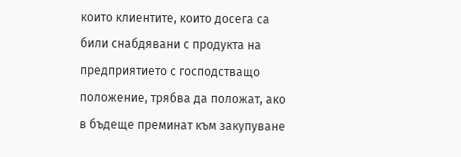които клиентите, които досега са били снабдявани с продукта на предприятието с господстващо положение, трябва да положат, ако в бъдеще преминат към закупуване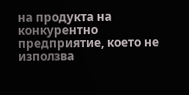на продукта на конкурентно предприятие, което не използва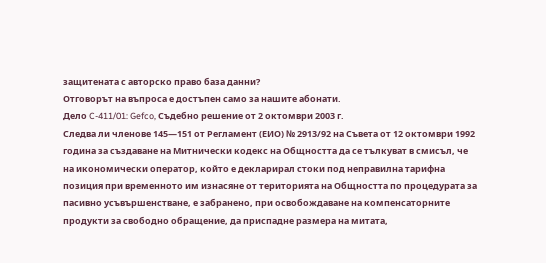защитената с авторско право база данни?
Отговорът на въпроса е достъпен само за нашите абонати.
Дело C-411/01: Gefco, Съдебно решение от 2 октомври 2003 г.
Следва ли членове 145—151 от Регламент (ЕИО) № 2913/92 на Съвета от 12 октомври 1992 година за създаване на Митнически кодекс на Общността да се тълкуват в смисъл, че на икономически оператор, който е декларирал стоки под неправилна тарифна позиция при временното им изнасяне от територията на Общността по процедурата за пасивно усъвършенстване, е забранено, при освобождаване на компенсаторните продукти за свободно обращение, да приспадне размера на митата,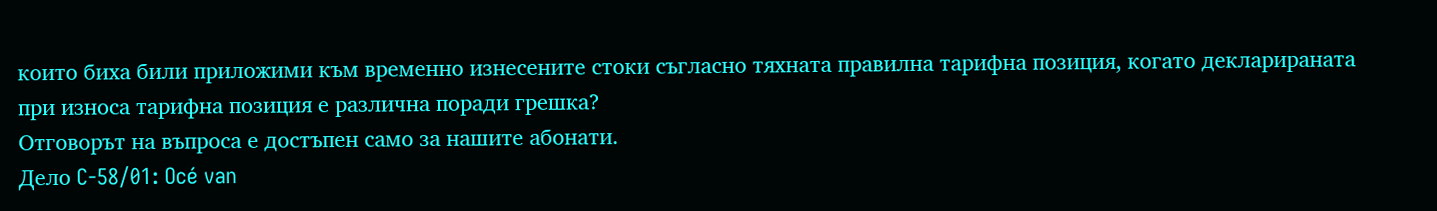които биха били приложими към временно изнесените стоки съгласно тяхната правилна тарифна позиция, когато декларираната при износа тарифна позиция е различна поради грешка?
Отговорът на въпроса е достъпен само за нашите абонати.
Дело C-58/01: Océ van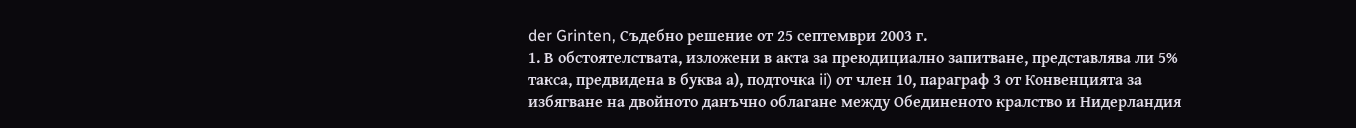der Grinten, Съдебно решение от 25 септември 2003 г.
1. В обстоятелствата, изложени в акта за преюдициално запитване, представлява ли 5% такса, предвидена в буква а), подточка ii) от член 10, параграф 3 от Конвенцията за избягване на двойното данъчно облагане между Обединеното кралство и Нидерландия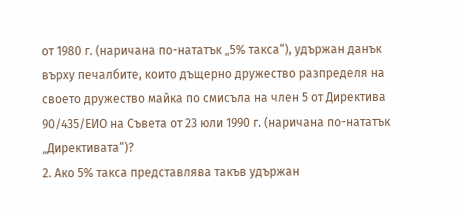от 1980 г. (наричана по-нататък „5% такса“), удържан данък върху печалбите, които дъщерно дружество разпределя на своето дружество майка по смисъла на член 5 от Директива 90/435/ЕИО на Съвета от 23 юли 1990 г. (наричана по-нататък „Директивата“)?
2. Ако 5% такса представлява такъв удържан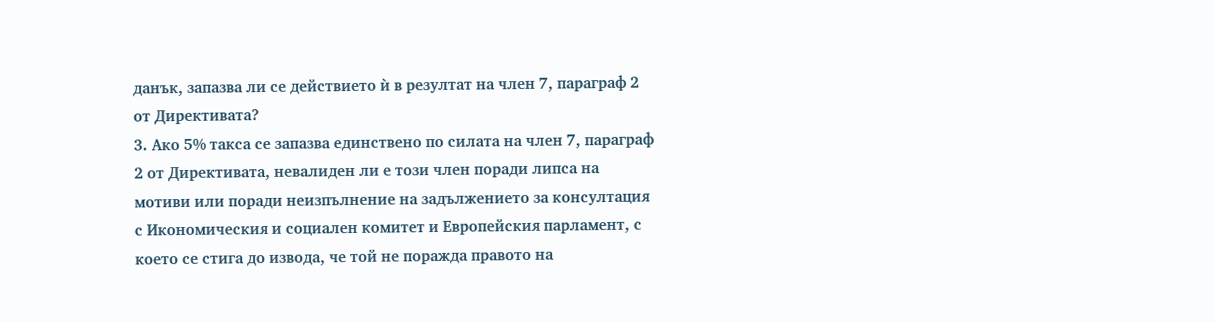данък, запазва ли се действието ѝ в резултат на член 7, параграф 2 от Директивата?
3. Ако 5% такса се запазва единствено по силата на член 7, параграф 2 от Директивата, невалиден ли е този член поради липса на мотиви или поради неизпълнение на задължението за консултация с Икономическия и социален комитет и Европейския парламент, с което се стига до извода, че той не поражда правото на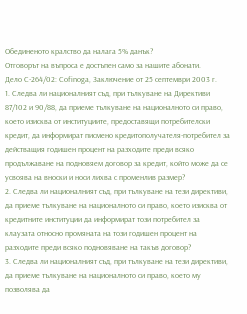Обединеното кралство да налага 5% данък?
Отговорът на въпроса е достъпен само за нашите абонати.
Дело C-264/02: Cofinoga, Заключение от 25 септември 2003 г.
1. Следва ли националният съд, при тълкуване на Директиви 87/102 и 90/88, да приеме тълкуване на националното си право, което изисква от институциите, предоставящи потребителски кредит, да информират писмено кредитополучателя-потребител за действащия годишен процент на разходите преди всяко продължаване на подновяем договор за кредит, който може да се усвоява на вноски и носи лихва с променлив размер?
2. Следва ли националният съд, при тълкуване на тези директиви, да приеме тълкуване на националното си право, което изисква от кредитните институции да информират този потребител за клаузата относно промяната на този годишен процент на разходите преди всяко подновяване на такъв договор?
3. Следва ли националният съд, при тълкуване на тези директиви, да приеме тълкуване на националното си право, което му позволява да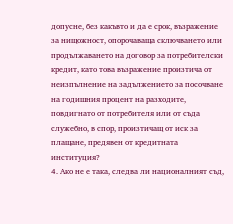допусне, без какъвто и да е срок, възражение за нищожност, опорочаваща сключването или продължаването на договор за потребителски кредит, като това възражение произтича от неизпълнение на задължението за посочване на годишния процент на разходите, повдигнато от потребителя или от съда служебно, в спор, произтичащ от иск за плащане, предявен от кредитната институция?
4. Ако не е така, следва ли националният съд,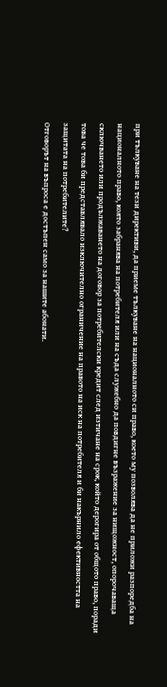при тълкуване на тези директиви, да приеме тълкуване на националното си право, което му позволява да не приложи разпоредба на националното право, която забранява на потребителя или на съда служебно да повдигне възражение за нищожност, опорочаваща сключването или продължаването на договор за потребителски кредит след изтичане на срок, който дерогира от общото право, поради това че това би представлявало изключително ограничение на правото на иск на потребителя и би накърнило ефективността на защитата на потребителите?
Отговорът на въпроса е достъпен само за нашите абонати.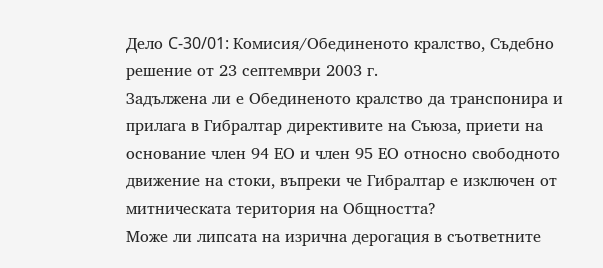Дело C-30/01: Комисия/Обединеното кралство, Съдебно решение от 23 септември 2003 г.
Задължена ли е Обединеното кралство да транспонира и прилага в Гибралтар директивите на Съюза, приети на основание член 94 ЕО и член 95 ЕО относно свободното движение на стоки, въпреки че Гибралтар е изключен от митническата територия на Общността?
Може ли липсата на изрична дерогация в съответните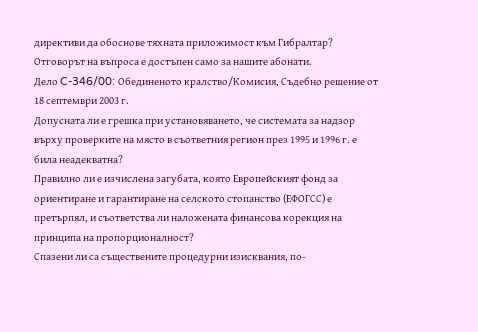директиви да обоснове тяхната приложимост към Гибралтар?
Отговорът на въпроса е достъпен само за нашите абонати.
Дело C-346/00: Обединеното кралство/Комисия, Съдебно решение от 18 септември 2003 г.
Допусната ли е грешка при установяването, че системата за надзор върху проверките на място в съответния регион през 1995 и 1996 г. е била неадекватна?
Правилно ли е изчислена загубата, която Европейският фонд за ориентиране и гарантиране на селското стопанство (ЕФОГСС) е претърпял, и съответства ли наложената финансова корекция на принципа на пропорционалност?
Спазени ли са съществените процедурни изисквания, по-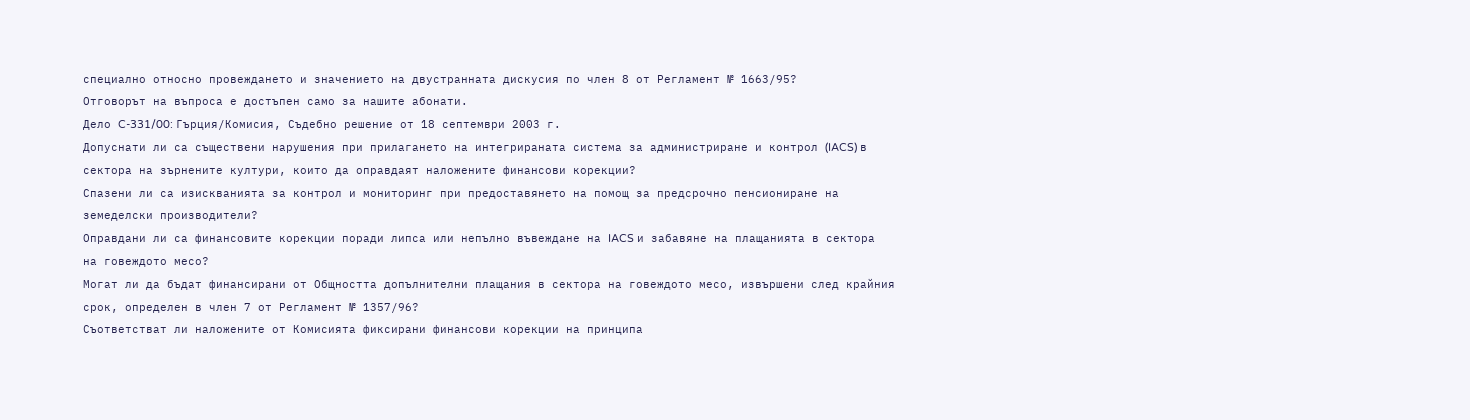специално относно провеждането и значението на двустранната дискусия по член 8 от Регламент № 1663/95?
Отговорът на въпроса е достъпен само за нашите абонати.
Дело C-331/00: Гърция/Комисия, Съдебно решение от 18 септември 2003 г.
Допуснати ли са съществени нарушения при прилагането на интегрираната система за администриране и контрол (IACS) в сектора на зърнените култури, които да оправдаят наложените финансови корекции?
Спазени ли са изискванията за контрол и мониторинг при предоставянето на помощ за предсрочно пенсиониране на земеделски производители?
Оправдани ли са финансовите корекции поради липса или непълно въвеждане на IACS и забавяне на плащанията в сектора на говеждото месо?
Могат ли да бъдат финансирани от Общността допълнителни плащания в сектора на говеждото месо, извършени след крайния срок, определен в член 7 от Регламент № 1357/96?
Съответстват ли наложените от Комисията фиксирани финансови корекции на принципа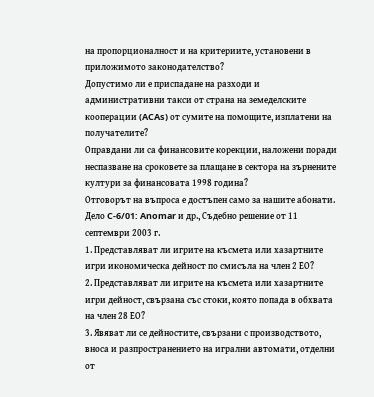на пропорционалност и на критериите, установени в приложимото законодателство?
Допустимо ли е приспадане на разходи и административни такси от страна на земеделските кооперации (ACAs) от сумите на помощите, изплатени на получателите?
Оправдани ли са финансовите корекции, наложени поради неспазване на сроковете за плащане в сектора на зърнените култури за финансовата 1998 година?
Отговорът на въпроса е достъпен само за нашите абонати.
Дело C-6/01: Anomar и др., Съдебно решение от 11 септември 2003 г.
1. Представляват ли игрите на късмета или хазартните игри икономическа дейност по смисъла на член 2 ЕО?
2. Представляват ли игрите на късмета или хазартните игри дейност, свързана със стоки, която попада в обхвата на член 28 ЕО?
3. Явяват ли се дейностите, свързани с производството, вноса и разпространението на игрални автомати, отделни от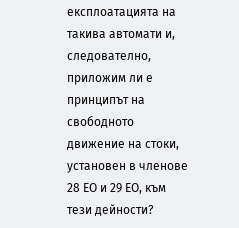експлоатацията на такива автомати и, следователно, приложим ли е принципът на свободното движение на стоки, установен в членове 28 ЕО и 29 ЕО, към тези дейности?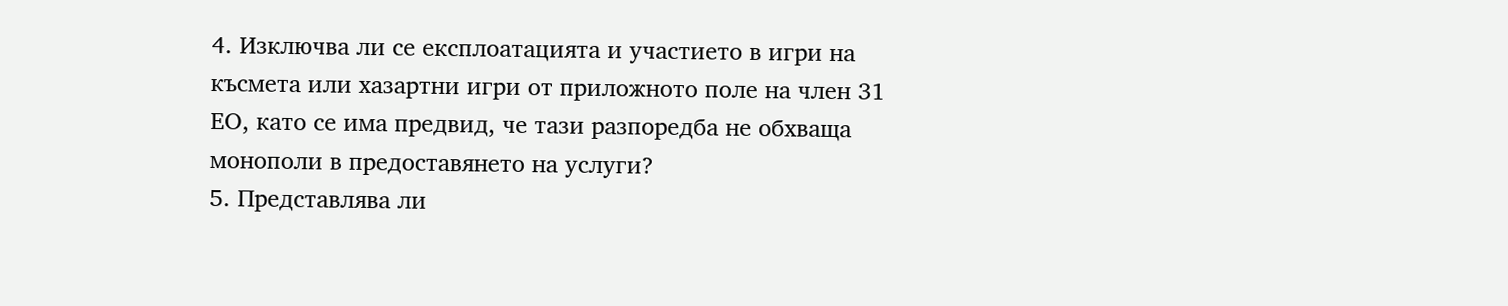4. Изключва ли се експлоатацията и участието в игри на късмета или хазартни игри от приложното поле на член 31 ЕО, като се има предвид, че тази разпоредба не обхваща монополи в предоставянето на услуги?
5. Представлява ли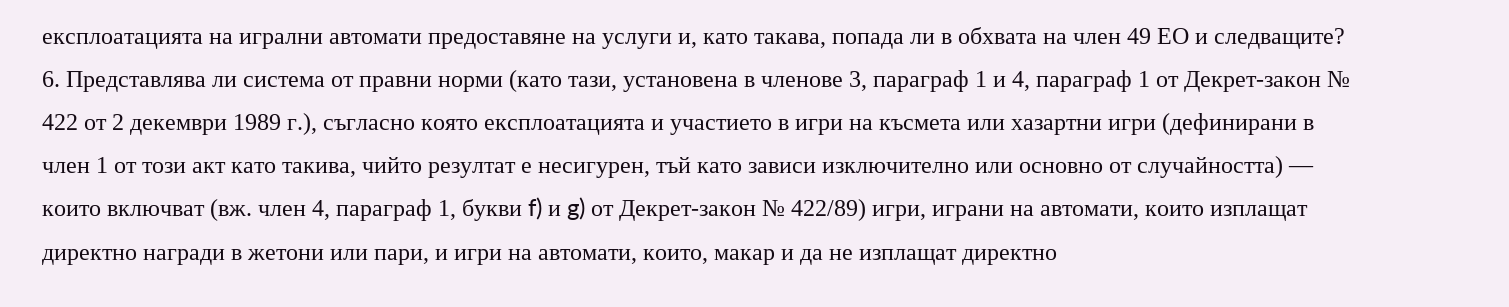експлоатацията на игрални автомати предоставяне на услуги и, като такава, попада ли в обхвата на член 49 ЕО и следващите?
6. Представлява ли система от правни норми (като тази, установена в членове 3, параграф 1 и 4, параграф 1 от Декрет-закон № 422 от 2 декември 1989 г.), съгласно която експлоатацията и участието в игри на късмета или хазартни игри (дефинирани в член 1 от този акт като такива, чийто резултат е несигурен, тъй като зависи изключително или основно от случайността) — които включват (вж. член 4, параграф 1, букви f) и g) от Декрет-закон № 422/89) игри, играни на автомати, които изплащат директно награди в жетони или пари, и игри на автомати, които, макар и да не изплащат директно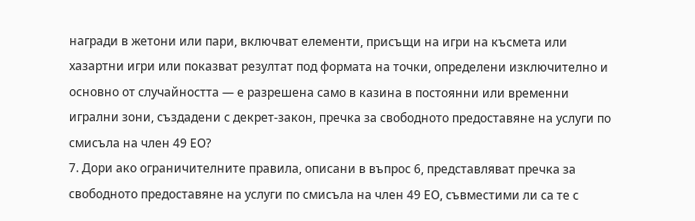награди в жетони или пари, включват елементи, присъщи на игри на късмета или хазартни игри или показват резултат под формата на точки, определени изключително и основно от случайността — е разрешена само в казина в постоянни или временни игрални зони, създадени с декрет-закон, пречка за свободното предоставяне на услуги по смисъла на член 49 ЕО?
7. Дори ако ограничителните правила, описани в въпрос 6, представляват пречка за свободното предоставяне на услуги по смисъла на член 49 ЕО, съвместими ли са те с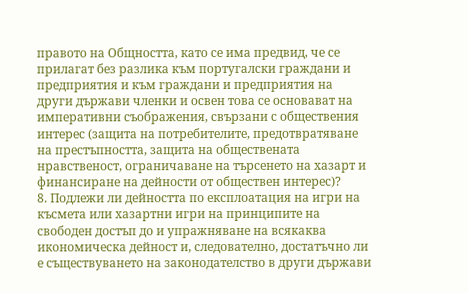правото на Общността, като се има предвид, че се прилагат без разлика към португалски граждани и предприятия и към граждани и предприятия на други държави членки и освен това се основават на императивни съображения, свързани с обществения интерес (защита на потребителите, предотвратяване на престъпността, защита на обществената нравственост, ограничаване на търсенето на хазарт и финансиране на дейности от обществен интерес)?
8. Подлежи ли дейността по експлоатация на игри на късмета или хазартни игри на принципите на свободен достъп до и упражняване на всякаква икономическа дейност и, следователно, достатъчно ли е съществуването на законодателство в други държави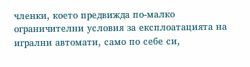членки, което предвижда по-малко ограничителни условия за експлоатацията на игрални автомати, само по себе си,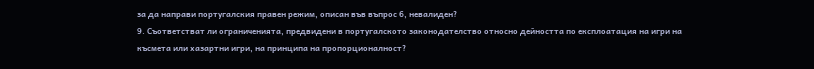за да направи португалския правен режим, описан във въпрос 6, невалиден?
9. Съответстват ли ограниченията, предвидени в португалското законодателство относно дейността по експлоатация на игри на късмета или хазартни игри, на принципа на пропорционалност?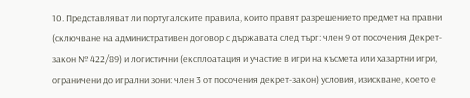10. Представляват ли португалските правила, които правят разрешението предмет на правни (сключване на административен договор с държавата след търг: член 9 от посочения Декрет-закон № 422/89) и логистични (експлоатация и участие в игри на късмета или хазартни игри, ограничени до игрални зони: член 3 от посочения декрет-закон) условия, изискване, което е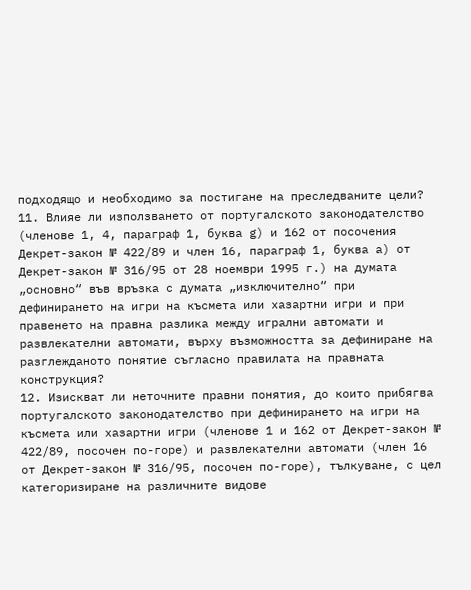подходящо и необходимо за постигане на преследваните цели?
11. Влияе ли използването от португалското законодателство (членове 1, 4, параграф 1, буква g) и 162 от посочения Декрет-закон № 422/89 и член 16, параграф 1, буква a) от Декрет-закон № 316/95 от 28 ноември 1995 г.) на думата „основно“ във връзка с думата „изключително“ при дефинирането на игри на късмета или хазартни игри и при правенето на правна разлика между игрални автомати и развлекателни автомати, върху възможността за дефиниране на разглежданото понятие съгласно правилата на правната конструкция?
12. Изискват ли неточните правни понятия, до които прибягва португалското законодателство при дефинирането на игри на късмета или хазартни игри (членове 1 и 162 от Декрет-закон № 422/89, посочен по-горе) и развлекателни автомати (член 16 от Декрет-закон № 316/95, посочен по-горе), тълкуване, с цел категоризиране на различните видове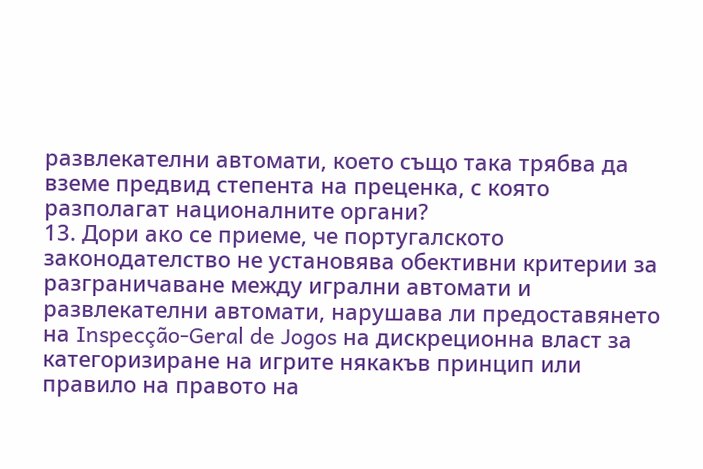развлекателни автомати, което също така трябва да вземе предвид степента на преценка, с която разполагат националните органи?
13. Дори ако се приеме, че португалското законодателство не установява обективни критерии за разграничаване между игрални автомати и развлекателни автомати, нарушава ли предоставянето на Inspecção-Geral de Jogos на дискреционна власт за категоризиране на игрите някакъв принцип или правило на правото на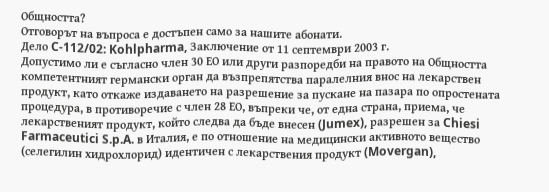Общността?
Отговорът на въпроса е достъпен само за нашите абонати.
Дело C-112/02: Kohlpharma, Заключение от 11 септември 2003 г.
Допустимо ли е съгласно член 30 ЕО или други разпоредби на правото на Общността компетентният германски орган да възпрепятства паралелния внос на лекарствен продукт, като откаже издаването на разрешение за пускане на пазара по опростената процедура, в противоречие с член 28 ЕО, въпреки че, от една страна, приема, че лекарственият продукт, който следва да бъде внесен (Jumex), разрешен за Chiesi Farmaceutici S.p.A. в Италия, е по отношение на медицински активното вещество (селегилин хидрохлорид) идентичен с лекарствения продукт (Movergan),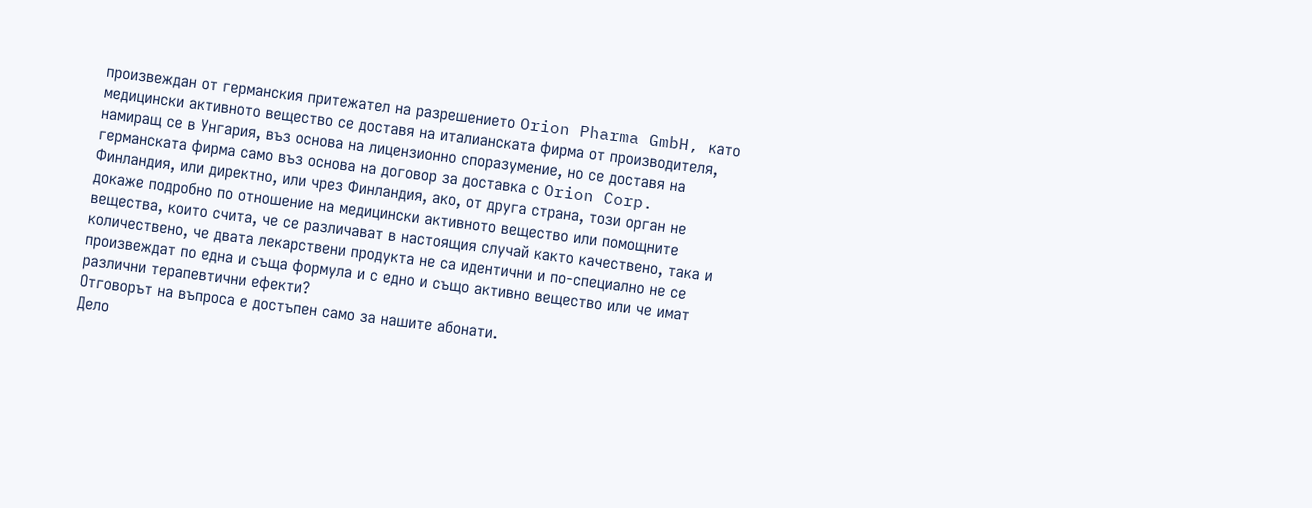произвеждан от германския притежател на разрешението Orion Pharma GmbH, като медицински активното вещество се доставя на италианската фирма от производителя, намиращ се в Унгария, въз основа на лицензионно споразумение, но се доставя на германската фирма само въз основа на договор за доставка с Orion Corp. Финландия, или директно, или чрез Финландия, ако, от друга страна, този орган не докаже подробно по отношение на медицински активното вещество или помощните вещества, които счита, че се различават в настоящия случай както качествено, така и количествено, че двата лекарствени продукта не са идентични и по-специално не се произвеждат по една и съща формула и с едно и също активно вещество или че имат различни терапевтични ефекти?
Отговорът на въпроса е достъпен само за нашите абонати.
Дело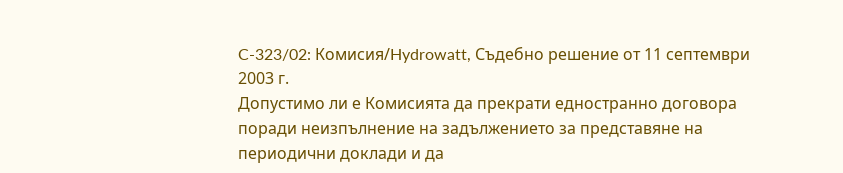C-323/02: Комисия/Hydrowatt, Съдебно решение от 11 септември 2003 г.
Допустимо ли е Комисията да прекрати едностранно договора поради неизпълнение на задължението за представяне на периодични доклади и да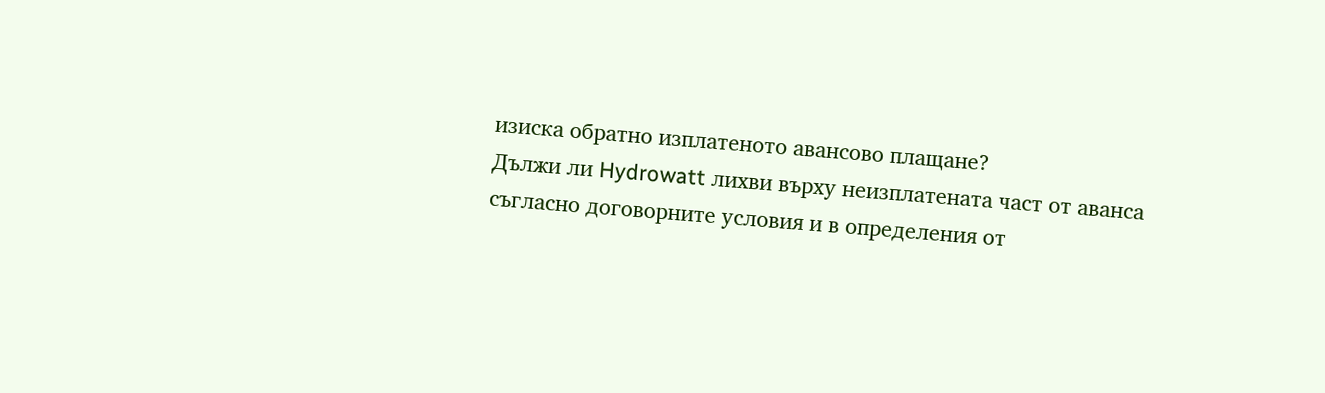изиска обратно изплатеното авансово плащане?
Дължи ли Hydrowatt лихви върху неизплатената част от аванса съгласно договорните условия и в определения от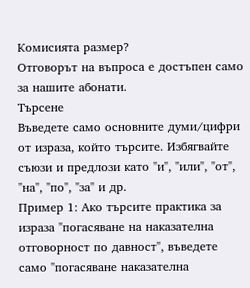Комисията размер?
Отговорът на въпроса е достъпен само за нашите абонати.
Търсене
Въведете само основните думи/цифри от израза, който търсите. Избягвайте съюзи и предлози като "и", "или", "от", "на", "по", "за" и др.
Пример 1: Ако търсите практика за израза "погасяване на наказателна отговорност по давност", въведете само "погасяване наказателна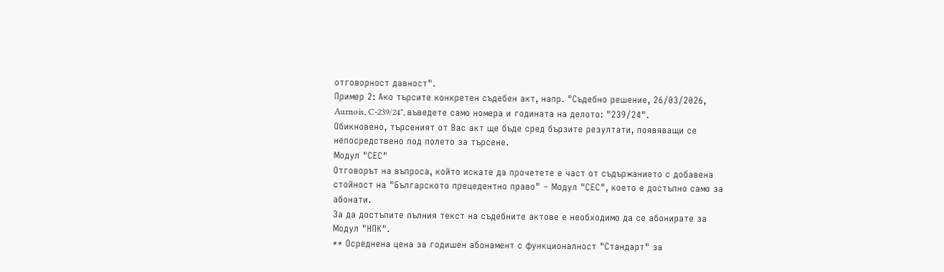отговорност давност".
Пример 2: Ако търсите конкретен съдебен акт, напр. "Съдебно решение, 26/03/2026, Aurnois, C-239/24", въведете само номера и годината на делото: "239/24".
Обикновено, търсеният от Вас акт ще бъде сред бързите резултати, появяващи се непосредствено под полето за търсене.
Модул "СЕС"
Отговорът на въпроса, който искате да прочетете е част от съдържанието с добавена стойност на "Българското прецедентно право" – Модул "СЕС", което е достъпно само за абонати.
За да достъпите пълния текст на съдебните актове е необходимо да се абонирате за Модул "НПК".
** Осреднена цена за годишен абонамент с функционалност "Стандарт" за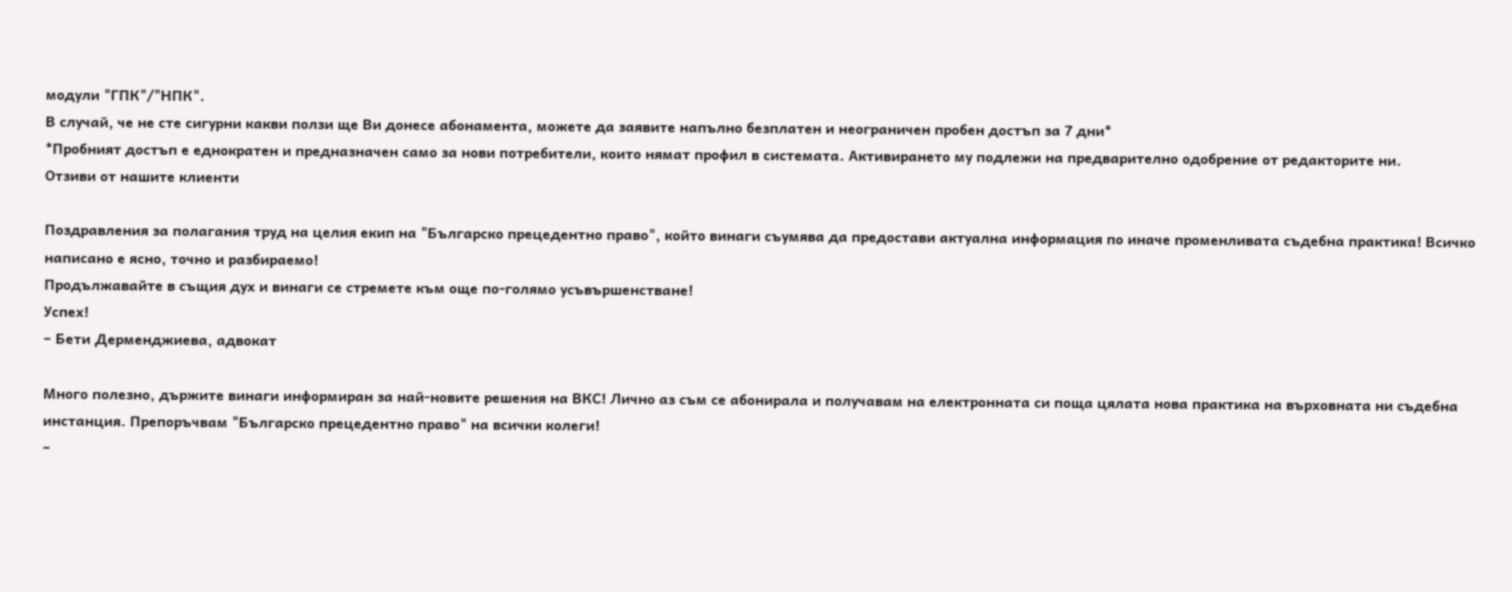модули "ГПК"/"НПК".
В случай, че не сте сигурни какви ползи ще Ви донесе абонамента, можете да заявите напълно безплатен и неограничен пробен достъп за 7 дни*
*Пробният достъп е еднократен и предназначен само за нови потребители, които нямат профил в системата. Активирането му подлежи на предварително одобрение от редакторите ни.
Отзиви от нашите клиенти

Поздравления за полагания труд на целия екип на "Българско прецедентно право", който винаги съумява да предостави актуална информация по иначе променливата съдебна практика! Всичко написано е ясно, точно и разбираемо!
Продължавайте в същия дух и винаги се стремете към още по-голямо усъвършенстване!
Успех!
– Бети Дерменджиева, адвокат

Много полезно, държите винаги информиран за най-новите решения на ВКС! Лично аз съм се абонирала и получавам на електронната си поща цялата нова практика на върховната ни съдебна инстанция. Препоръчвам "Българско прецедентно право" на всички колеги!
–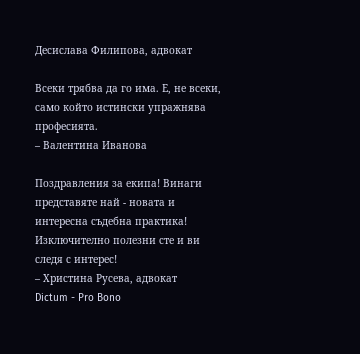Десислава Филипова, адвокат

Всеки трябва да го има. Е, не всеки, само който истински упражнява професията.
– Валентина Иванова

Поздравления за екипа! Винаги представяте най - новата и интересна съдебна практика! Изключително полезни сте и ви следя с интерес!
– Христина Русева, адвокат
Dictum - Pro Bono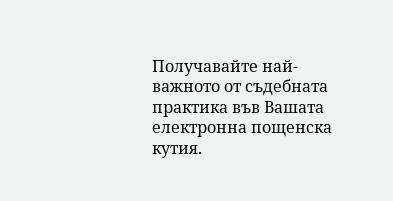Получавайте най-важното от съдебната практика във Вашата електронна пощенска кутия.